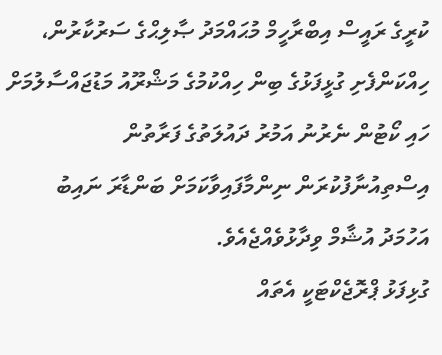ކުރީގެ ރައީސް އިބްރާހީމް މުޙައްމަދު ޞާލިޙްގެ ސަރުކާރުން، ހިއްކަންފެށި ގުޅީފަޅުގެ ބިން ހިއްކުމުގެ މަޝްރޫއު މަޑުޖައްސާލުމަށް ހައި ކޯޓުން ނެރުނު އަމުރު ދައުލަތުގެ ފަރާތުން އިސްތިއުނާފުކުރަން ނިންމާފައިވާކަމަށް ބަންޑާރަ ނައިބު އަހުމަދު އުޝާމް ވިދާޅުވެއްޖެއެވެ.
ގުޅިފަޅު ޕްރޮޖެކްޓަކީ އެތައް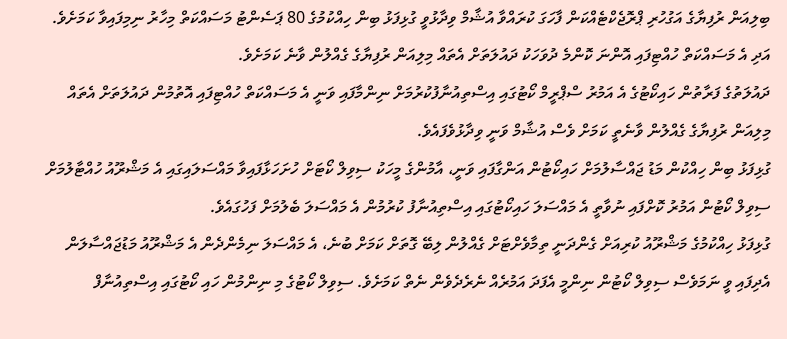ބިލިއަން ރުފިޔާގެ އަގުހުރި ޕްރޮޖެކްޓެއްކަން ފާހަގަ ކުރައްވާ އުޝާމް ވިދާޅުވީ ގުޅިފަޅު ބިން ހިއްކުމުގެ 80 ޕަސެންޓު މަސައްކަތް މިހާރު ނިމިފައިވާ ކަމަށެވެ. އަދި އެ މަސައްކަތް ހުއްޓިފައި އޮންނަ ކޮންމެ ދުވަހަކު ދައުލަތަށް އެތައް މިލިއަން ރުފިޔާގެ ގެއްލުން ވާނެ ކަމަށެވެ.
ދައުލަތުގެ ފަރާތުން ހައިކޯޓުގެ އެ އަމުރު ސްޕްރީމް ކޯޓުގައި އިސްތިއުނާފުކުރުމަށް ނިންމާފައި ވަނީ އެ މަސައްކަތް ހުއްޓިފައި އޮތުމުން ދައުލަތަށް އެތައް މިލިއަން ރުފިޔާގެ ގެއްލުން ވާނެތީ ކަމަށް ވެސް އުޝާމް ވަނީ ވިދާޅުވެފައެވެ.
ގުޅިފަޅު ބިން ހިއްކުން މަޑު ޖައްސާލުމަށް ހައިކޯޓުން އަންގާފައި ވަނީ، އާމުންގެ މީހަކު ސިވިލް ކޯޓަށް ހުށަހަޅާފައިވާ މައްސަލައިގައި އެ މަޝްރޫއު ހުއްޓާލުމަށް ސިވިލް ކޯޓުން އަމުރު ކޮށްފައި ނުވާތީ އެ މައްސަލަ ހައިކޯޓުގައި އިސްތިއުނާފު ކުރުމުން އެ މައްސަލަ ބެލުމަށް ފަހުގައެވެ.
ގުޅިފަޅު ހިއްކުމުގެ މަޝްރޫއު ކުރިއަށް ގެންދަނީ ތިމާވެށްޓަށް ގެއްލުން ލިބޭ ގޮތަށް ކަމަށް ބުނެ، އެ މައްސަލަ ނިމެންދެން އެ މަޝްރޫއު މަޑުޖައްސާލަން އެދިފައި ވީ ނަމަވެސް ސިވިލް ކޯޓުން ނިންމީ އެފަދަ އަމުރެއް ނެރެދެވެން ނެތް ކަމަށެވެ. ސިވިލް ކޯޓުގެ މި ނިންމުން ހައި ކޯޓުގައި އިސްތިއުނާފް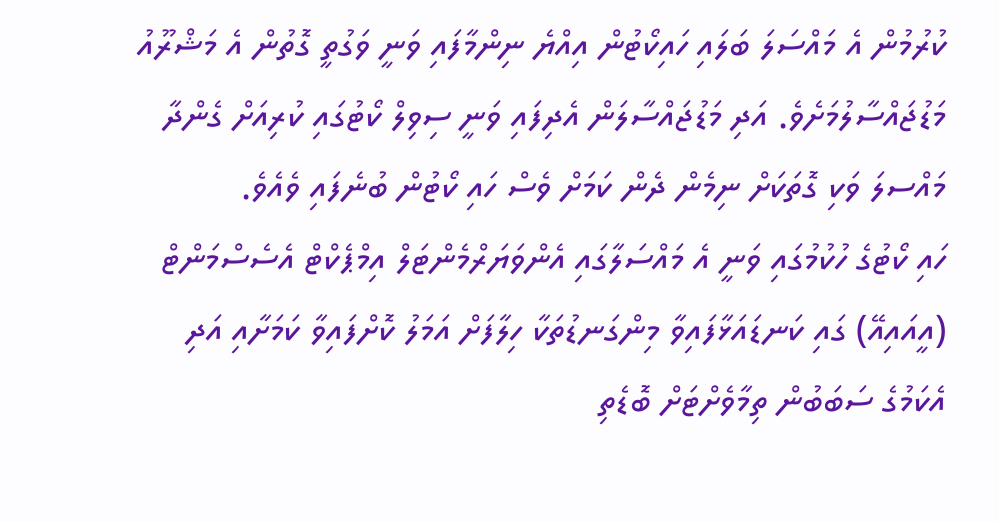ކުރުމުން އެ މައްސަލަ ބަލައި ހައިކޯޓުން އިއްޔެ ނިންމާފައި ވަނީ ވަގުތީ ގޮތުން އެ މަޝްރޫއު މަޑުޖައްސާލުމަށެވެ. އަދި މަޑުޖައްސާލަން އެދިފައި ވަނީ ސިވިލް ކޯޓުގައި ކުރިއަށް ގެންދާ މައްސލަ ވަކި ގޮތަކަށް ނިމެން ދެން ކަމަށް ވެސް ހައި ކޯޓުން ބުނެފައި ވެއެވެ.
ހައި ކޯޓުގެ ހުކުމުގައި ވަނީ އެ މައްސަލާގައި އެންވަޔަރްމެންޓަލް އިމްޕެކްޓް އެސެސްމަންޓް (އީއައިއޭ) ގައި ކަނޑައަޅާފައިވާ މިންގަނޑުތަކާ ހިލާފަށް އަމަލު ކޮށްފައިވާ ކަމަށާއި އަދި އެކަމުގެ ސަބަބުން ތިމާވެށްޓަށް ބޮޑެތި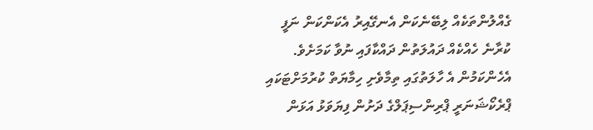ގެއްލުންތަކެއް ލިބޭނެކަން އެނގޭއިރު އެކަންކަން ނަފީ ކުރާނެ ހެއްކެއް ދައުލަތުން ދައްކާފައި ނުވާ ކަމަށެވެ. އެހެންކަމުން އެ ހާލަތުގައި ތިމާވެށި ހިމާޔަތް ކުރުމަށްޓަކައި ޕްރެކޯޝަނަރީ ޕްރިންސިޕަލްގެ ދަށުން ފިޔަވަޅު އަޅަން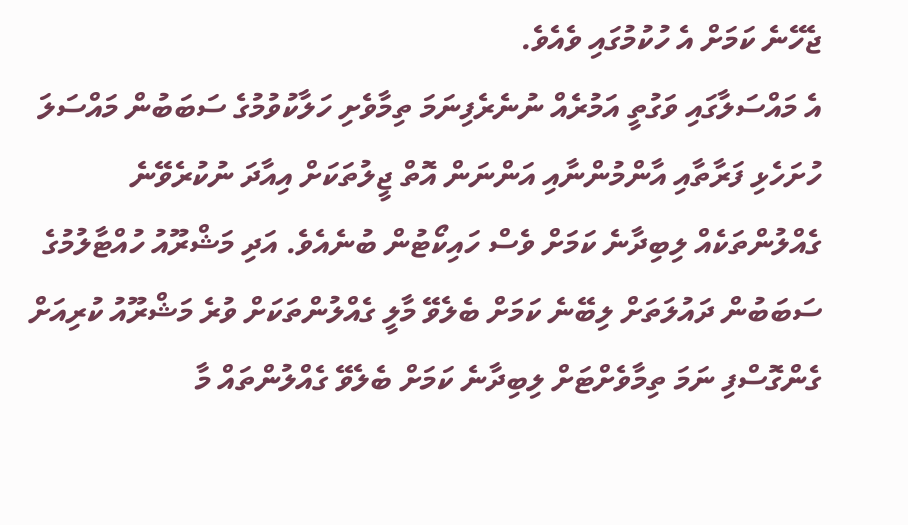ޖެހޭނެ ކަމަށް އެ ހުކުމުގައި ވެއެވެ.
އެ މައްސަލާގައި ވަގުތީ އަމުރެއް ނުނެރެފިނަމަ ތިމާވެށި ހަލާކުވުމުގެ ސަބަބުން މައްސަލަ ހުށަހެޅި ފަރާތާއި އާންމުންނާއި އަންނަން އޮތް ޖީލުތަކަށް އިއާދަ ނުކުރެވޭނެ ގެއްލުންތަކެއް ލިބިދާނެ ކަމަށް ވެސް ހައިކޯޓުން ބުނެއެވެ. އަދި މަޝްރޫއު ހުއްޓާލުމުގެ ސަބަބުން ދައުލަތަށް ލިބޭނެ ކަމަށް ބެލެވޭ މާލީ ގެއްލުންތަކަށް ވުރެ މަޝްރޫއު ކުރިއަށް ގެންގޮސްފި ނަމަ ތިމާވެށްޓަށް ލިބިދާނެ ކަމަށް ބެލެވޭ ގެއްލުންތައް މާ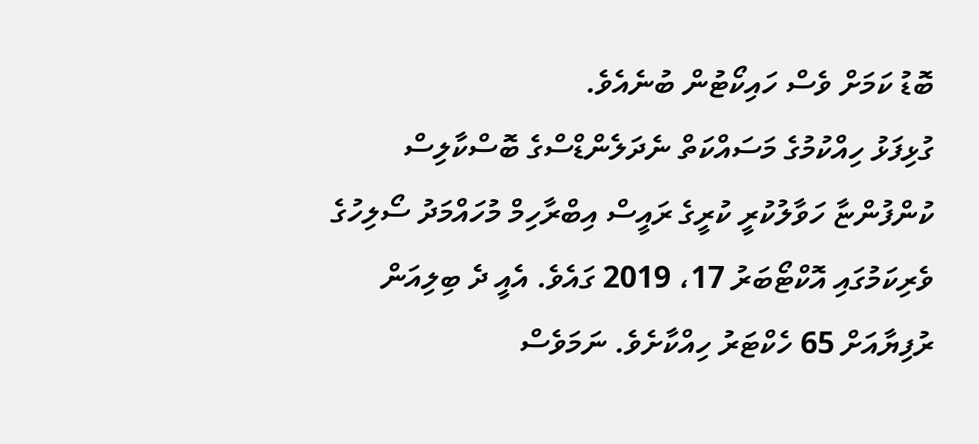ބޮޑު ކަމަށް ވެސް ހައިކޯޓުން ބުނެއެވެ.
ގުޅިފަޅު ހިއްކުމުގެ މަސައްކަތް ނެދަލެންޑްސްގެ ބޮސްކާލިސް ކުންފުންޏާ ހަވާލުކުރީ ކުރީގެ ރައީސް އިބްރާހިމް މުހައްމަދު ސޯލިހުގެ ވެރިކަމުގައި އޮކްޓޯބަރު 17، 2019 ގައެވެ. އެއީ ދެ ބިލިއަން ރުފިޔާއަށް 65 ހެކްޓަރު ހިއްކާށެވެ. ނަމަވެސް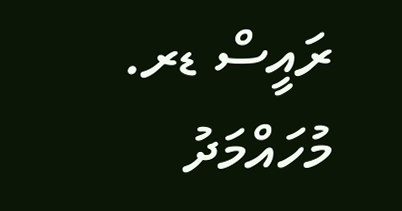ރައީސް ޑރ. މުހައްމަދު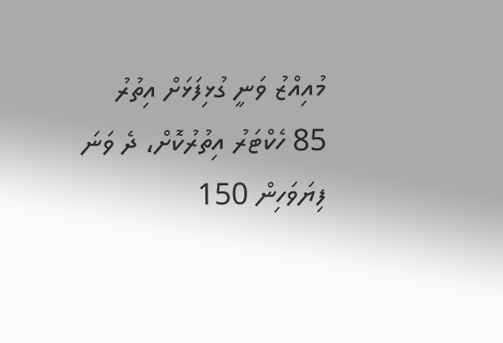މުއިއްޒު ވަނީ ގުޅިފަޅަށް އިތުރު 85 ހެކްޓަރު އިތުރުކޮށް، ދެ ވަނަ ފިޔަވަހިން 150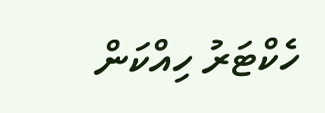ހެކްޓަރު ހިއްކަން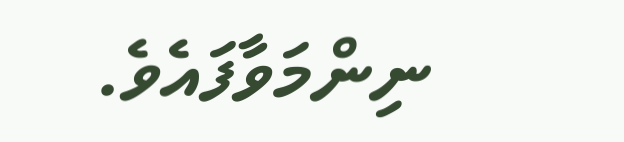ނިންމަވާފައެވެ.